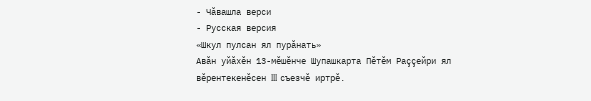- Чăвашла верси
- Русская версия
«Шкул пулсан ял пурăнать»
Авăн уйăхĕн 13-мĕшĕнче Шупашкарта Пĕтĕм Раççейри ял вĕрентекенĕсен III съезчĕ иртрĕ.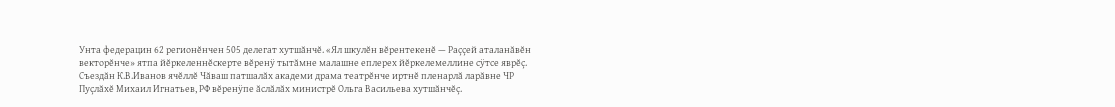Унта федерацин 62 регионĕнчен 505 делегат хутшăнчĕ. «Ял шкулĕн вĕрентекенĕ — Раççей аталанăвĕн векторĕнче» ятпа йĕркеленнĕскерте вĕренÿ тытăмне малашне еплерех йĕркелемеллине сÿтсе яврĕç.
Съездăн К.В.Иванов ячĕллĕ Чăваш патшалăх академи драма театрĕнче иртнĕ пленарлă ларăвне ЧР Пуçлăхĕ Михаил Игнатьев, РФ вĕренÿпе ăслăлăх министрĕ Ольга Васильева хутшăнчĕç.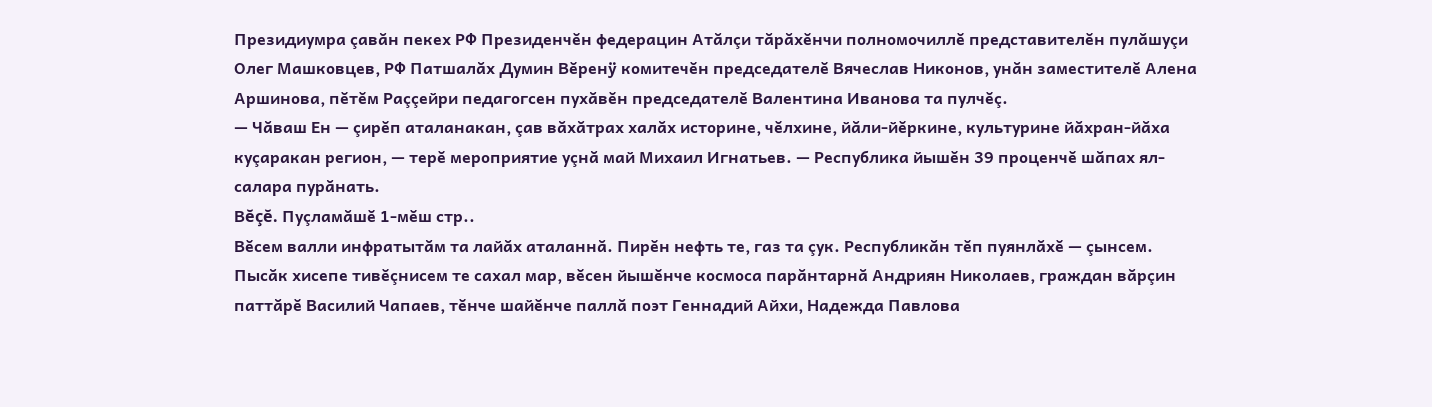Президиумра çавăн пекех РФ Президенчĕн федерацин Атăлçи тăрăхĕнчи полномочиллĕ представителĕн пулăшуçи Олег Машковцев, РФ Патшалăх Думин Вĕренÿ комитечĕн председателĕ Вячеслав Никонов, унăн заместителĕ Алена Аршинова, пĕтĕм Раççейри педагогсен пухăвĕн председателĕ Валентина Иванова та пулчĕç.
— Чăваш Ен — çирĕп аталанакан, çав вăхăтрах халăх историне, чĕлхине, йăли-йĕркине, культурине йăхран-йăха куçаракан регион, — терĕ мероприятие уçнă май Михаил Игнатьев. — Республика йышĕн 39 проценчĕ шăпах ял-салара пурăнать.
Вĕçĕ. Пуçламăшĕ 1-мĕш стр..
Вĕсем валли инфратытăм та лайăх аталаннă. Пирĕн нефть те, газ та çук. Республикăн тĕп пуянлăхĕ — çынсем. Пысăк хисепе тивĕçнисем те сахал мар, вĕсен йышĕнче космоса парăнтарнă Андриян Николаев, граждан вăрçин паттăрĕ Василий Чапаев, тĕнче шайĕнче паллă поэт Геннадий Айхи, Надежда Павлова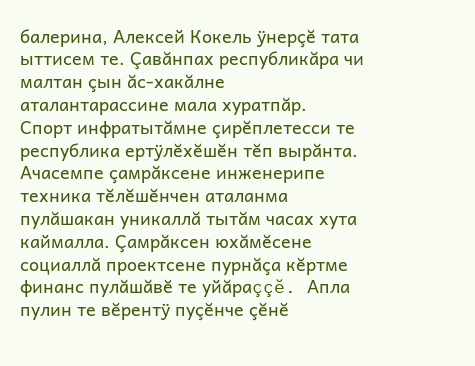балерина, Алексей Кокель ÿнерçĕ тата ыттисем те. Çавăнпах республикăра чи малтан çын ăс-хакăлне аталантарассине мала хуратпăр.
Спорт инфратытăмне çирĕплетесси те республика ертÿлĕхĕшĕн тĕп вырăнта. Ачасемпе çамрăксене инженерипе техника тĕлĕшĕнчен аталанма пулăшакан уникаллă тытăм часах хута каймалла. Çамрăксен юхăмĕсене социаллă проектсене пурнăçа кĕртме финанс пулăшăвĕ те уйăраççĕ. Апла пулин те вĕрентÿ пуçĕнче çĕнĕ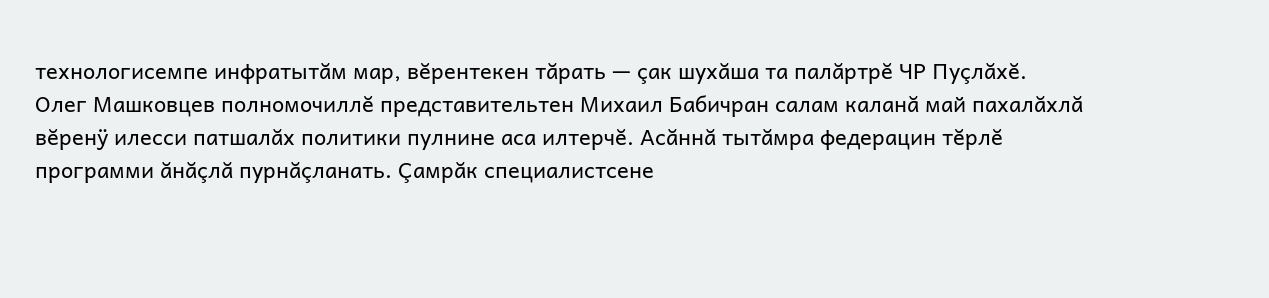технологисемпе инфратытăм мар, вĕрентекен тăрать — çак шухăша та палăртрĕ ЧР Пуçлăхĕ.
Олег Машковцев полномочиллĕ представительтен Михаил Бабичран салам каланă май пахалăхлă вĕренÿ илесси патшалăх политики пулнине аса илтерчĕ. Асăннă тытăмра федерацин тĕрлĕ программи ăнăçлă пурнăçланать. Çамрăк специалистсене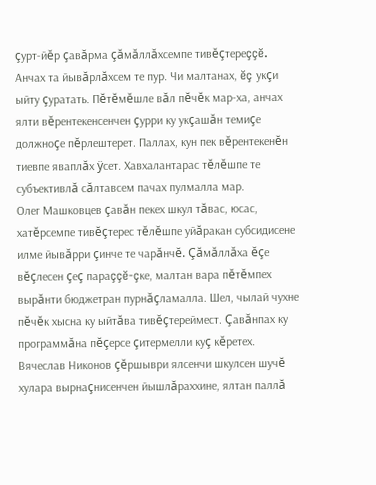çурт-йĕр çавăрма çăмăллăхсемпе тивĕçтереççĕ. Анчах та йывăрлăхсем те пур. Чи малтанах, ĕç укçи ыйту çуратать. Пĕтĕмĕшле вăл пĕчĕк мар-ха, анчах ялти вĕрентекенсенчен çурри ку укçашăн темиçе должноçе пĕрлештерет. Паллах, кун пек вĕрентекенĕн тиевпе яваплăх ÿсет. Хавхалантарас тĕлĕшпе те субъективлă сăлтавсем пачах пулмалла мар.
Олег Машковцев çавăн пекех шкул тăвас, юсас, хатĕрсемпе тивĕçтерес тĕлĕшпе уйăракан субсидисене илме йывăрри çинче те чарăнчĕ. Çăмăллăха ĕçе вĕçлесен çеç параççĕ-çке, малтан вара пĕтĕмпех вырăнти бюджетран пурнăçламалла. Шел, чылай чухне пĕчĕк хысна ку ыйтăва тивĕçтереймест. Çавăнпах ку программăна пĕçерсе çитермелли куç кĕретех.
Вячеслав Никонов çĕршыври ялсенчи шкулсен шучĕ хулара вырнаçнисенчен йышлăраххине, ялтан паллă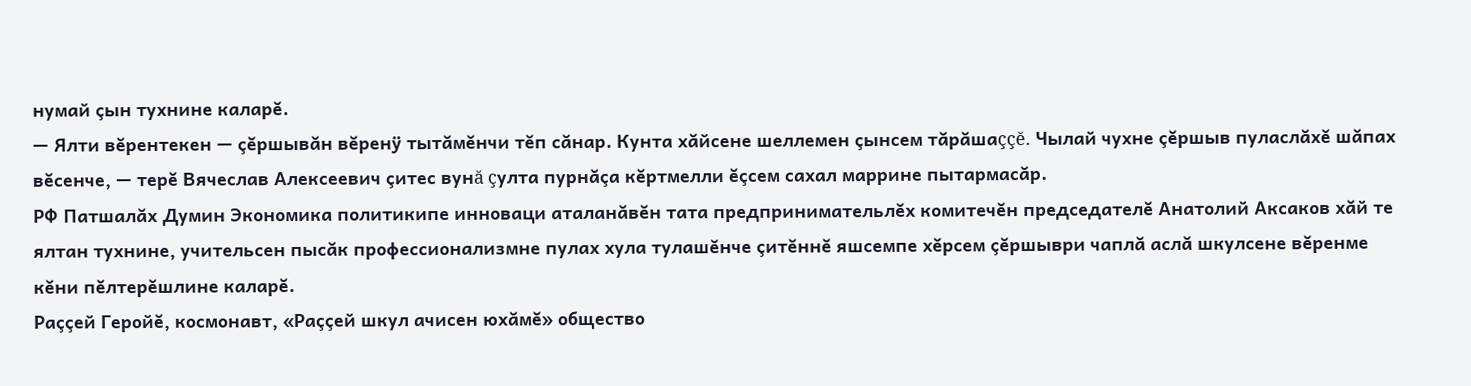нумай çын тухнине каларĕ.
— Ялти вĕрентекен — çĕршывăн вĕренÿ тытăмĕнчи тĕп сăнар. Кунта хăйсене шеллемен çынсем тăрăшаççĕ. Чылай чухне çĕршыв пуласлăхĕ шăпах вĕсенче, — терĕ Вячеслав Алексеевич çитес вунă çулта пурнăçа кĕртмелли ĕçсем сахал маррине пытармасăр.
РФ Патшалăх Думин Экономика политикипе инноваци аталанăвĕн тата предпринимательлĕх комитечĕн председателĕ Анатолий Аксаков хăй те ялтан тухнине, учительсен пысăк профессионализмне пулах хула тулашĕнче çитĕннĕ яшсемпе хĕрсем çĕршыври чаплă аслă шкулсене вĕренме кĕни пĕлтерĕшлине каларĕ.
Раççей Геройĕ, космонавт, «Раççей шкул ачисен юхăмĕ» общество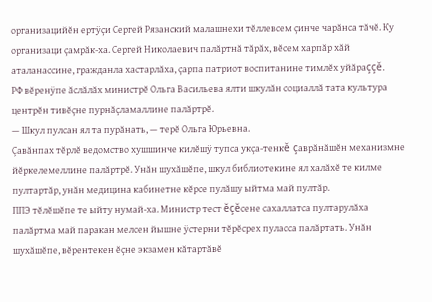организацийĕн ертÿçи Сергей Рязанский малашнехи тĕллевсем çинче чарăнса тăчĕ. Ку организаци çамрăк-ха. Сергей Николаевич палăртнă тăрăх, вĕсем харпăр хăй аталанассине, гражданла хастарлăха, çарпа патриот воспитанине тимлĕх уйăраççĕ.
РФ вĕренÿпе ăслăлăх министрĕ Ольга Васильева ялти шкулăн социаллă тата культура центрĕн тивĕçне пурнăçламаллине палăртрĕ.
— Шкул пулсан ял та пурăнать, — терĕ Ольга Юрьевна.
Çавăнпах тĕрлĕ ведомство хушшинче килĕшÿ тупса укçа-тенкĕ çаврăнăшĕн механизмне йĕркелемеллине палăртрĕ. Унăн шухăшĕпе, шкул библиотекине ял халăхĕ те килме пултартăр, унăн медицина кабинетне кĕрсе пулăшу ыйтма май пултăр.
ППЭ тĕлĕшĕпе те ыйту нумай-ха. Министр тест ĕçĕсене сахаллатса пултарулăха палăртма май паракан мелсен йышне ÿстерни тĕрĕсрех пуласса палăртать. Унăн шухăшĕпе, вĕрентекен ĕçне экзамен кăтартăвĕ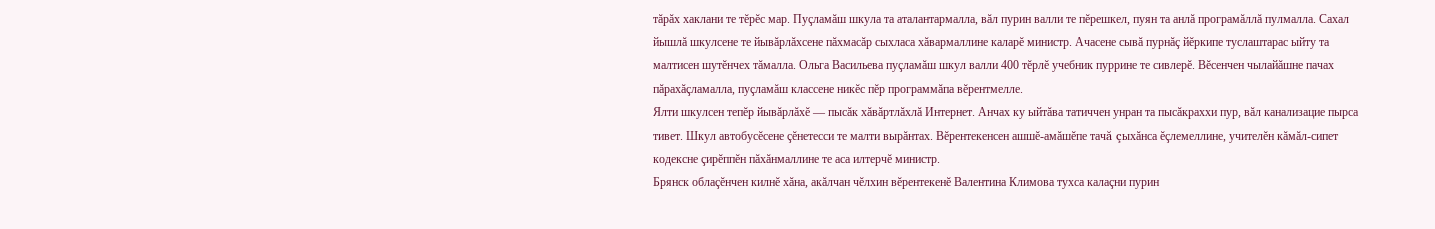тăрăх хаклани те тĕрĕс мар. Пуçламăш шкула та аталантармалла, вăл пурин валли те пĕрешкел, пуян та анлă програмăллă пулмалла. Сахал йышлă шкулсене те йывăрлăхсене пăхмасăр сыхласа хăвармаллине каларĕ министр. Ачасене сывă пурнăç йĕркипе туслаштарас ыйту та малтисен шутĕнчех тăмалла. Ольга Васильева пуçламăш шкул валли 400 тĕрлĕ учебник пуррине те сивлерĕ. Вĕсенчен чылайăшне пачах пăрахăçламалла, пуçламăш классене никĕс пĕр программăпа вĕрентмелле.
Ялти шкулсен тепĕр йывăрлăхĕ — пысăк хăвăртлăхлă Интернет. Анчах ку ыйтăва татиччен унран та пысăкраххи пур, вăл канализацие пырса тивет. Шкул автобусĕсене çĕнетесси те малти вырăнтах. Вĕрентекенсен ашшĕ-амăшĕпе тачă çыхăнса ĕçлемеллине, учителĕн кăмăл-сипет кодексне çирĕппĕн пăхăнмаллине те аса илтерчĕ министр.
Брянск облаçĕнчен килнĕ хăна, акăлчан чĕлхин вĕрентекенĕ Валентина Климова тухса калаçни пурин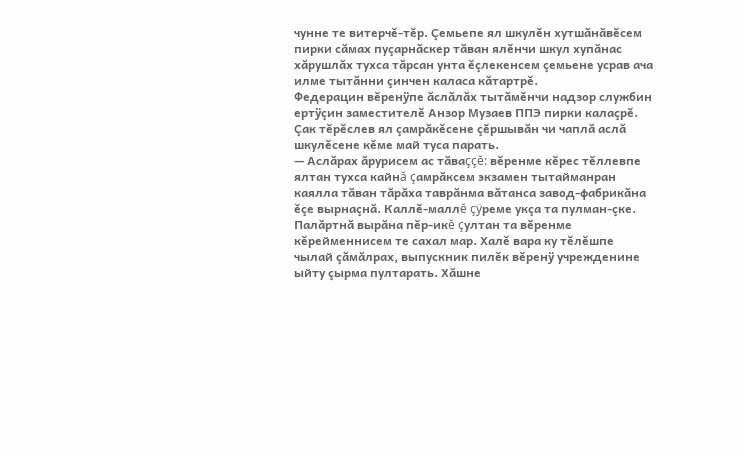чунне те витерчĕ-тĕр. Çемьепе ял шкулĕн хутшăнăвĕсем пирки сăмах пуçарнăскер тăван ялĕнчи шкул хупăнас хăрушлăх тухса тăрсан унта ĕçлекенсем çемьене усрав ача илме тытăнни çинчен каласа кăтартрĕ.
Федерацин вĕренÿпе ăслăлăх тытăмĕнчи надзор службин ертÿçин заместителĕ Анзор Музаев ППЭ пирки калаçрĕ. Çак тĕрĕслев ял çамрăкĕсене çĕршывăн чи чаплă аслă шкулĕсене кĕме май туса парать.
— Аслăрах ăрурисем ас тăваççĕ: вĕренме кĕрес тĕллевпе ялтан тухса кайнă çамрăксем экзамен тытайманран каялла тăван тăрăха таврăнма вăтанса завод-фабрикăна ĕçе вырнаçнă. Каллĕ-маллĕ çÿреме укçа та пулман-çке. Палăртнă вырăна пĕр-икĕ çултан та вĕренме кĕрейменнисем те сахал мар. Халĕ вара ку тĕлĕшпе чылай çăмăлрах, выпускник пилĕк вĕренÿ учрежденине ыйту çырма пултарать. Хăшне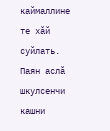каймаллине те хăй суйлать. Паян аслă шкулсенчи кашни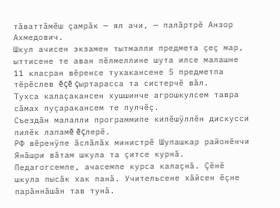тăваттăмĕш çамрăк — ял ачи, — палăртрĕ Анзор Ахмедович.
Шкул ачисен экзамен тытмалли предмета çеç мар, ыттисене те аван пĕлмеллине шута илсе малашне 11 класран вĕренсе тухакансене 5 предметпа тĕрĕслев ĕçĕ çыртарасса та систерчĕ вăл.
Тухса калаçакансен хушшинче агрошкулсем тавра сăмах пуçаракансем те пулчĕç.
Съездăн малалли программипе килĕшÿллĕн дискусси пилĕк лапамĕ ĕçлерĕ.
РФ вĕренÿпе ăслăлăх министрĕ Шупашкар районĕнчи Янăшри вăтам шкула та çитсе курнă. Педагогсемпе, ачасемпе курса калаçнă. Çĕнĕ шкула пысăк хак панă. Учительсене хăйсен ĕçне парăннăшăн тав тунă.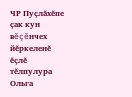ЧР Пуçлăхĕпе çак кун вĕçĕнчех йĕркеленĕ ĕçлĕ тĕлпулура Ольга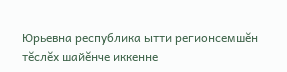Юрьевна республика ытти регионсемшĕн тĕслĕх шайĕнче иккенне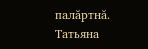палăртнă.
Татьяна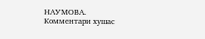НАУМОВА.
Комментари хушас